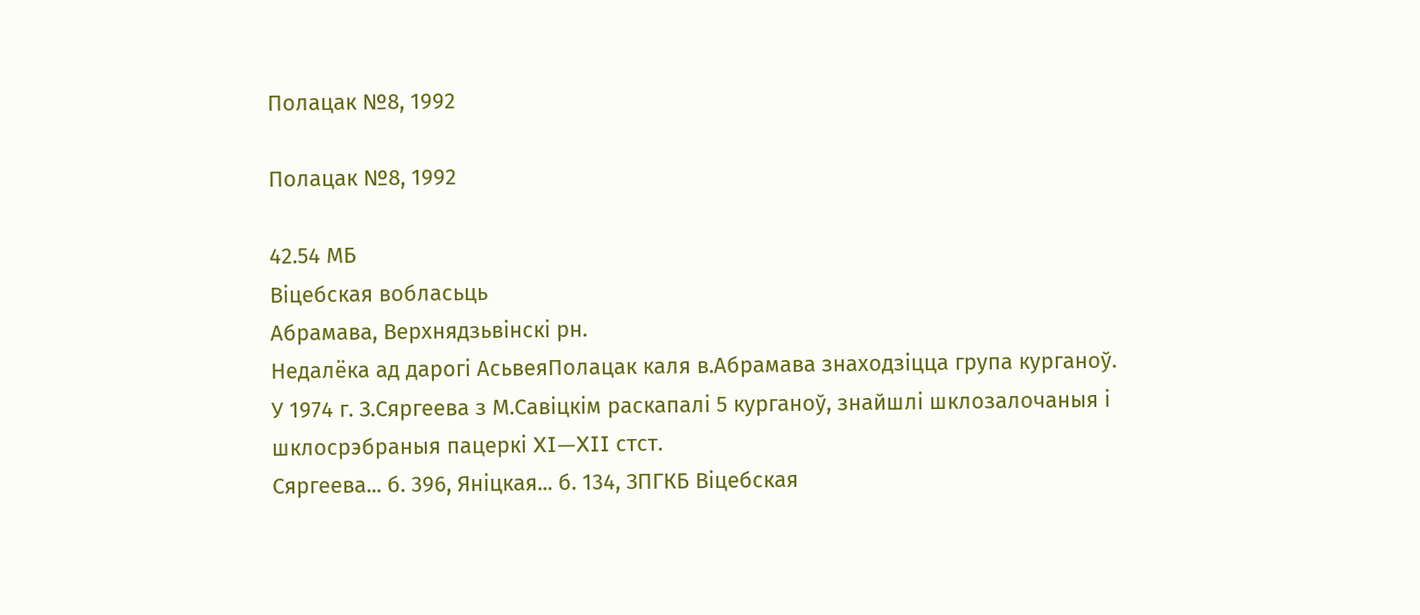Полацак №8, 1992

Полацак №8, 1992

42.54 МБ
Віцебская вобласьць
Абрамава, Верхнядзьвінскі рн.
Недалёка ад дарогі АсьвеяПолацак каля в.Абрамава знаходзіцца група курганоў. У 1974 г. З.Сяргеева з М.Савіцкім раскапалі 5 курганоў, знайшлі шклозалочаныя і шклосрэбраныя пацеркі XI—XII стст.
Сяргеева... б. 396, Яніцкая... б. 134, ЗПГКБ Віцебская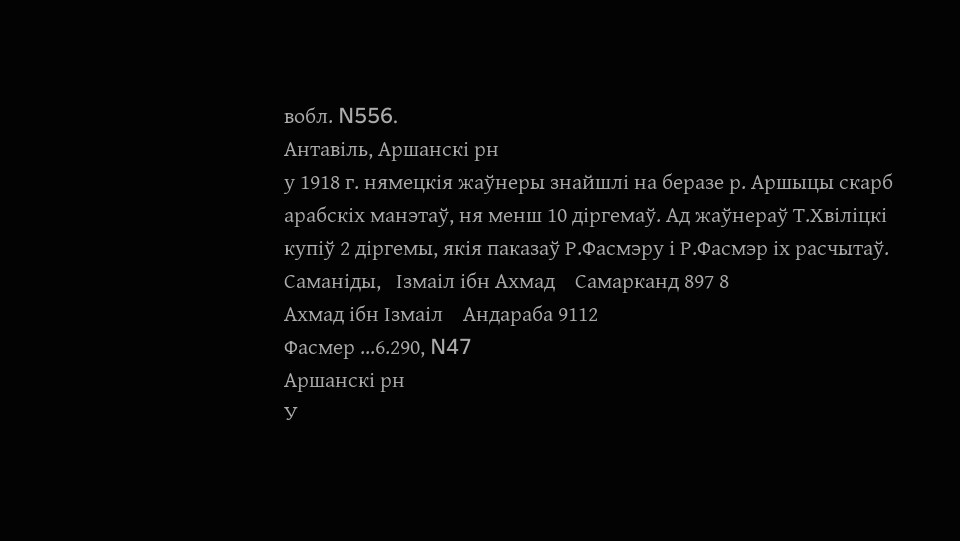вобл. N556.
Антавіль, Аршанскі рн
у 1918 г. нямецкія жаўнеры знайшлі на беразе р. Аршыцы скарб арабскіх манэтаў, ня менш 10 діргемаў. Ад жаўнераў Т.Хвіліцкі купіў 2 діргемы, якія паказаў Р.Фасмэру і Р.Фасмэр іх расчытаў.
Саманіды,   Ізмаіл ібн Ахмад    Самарканд 897 8
Ахмад ібн Ізмаіл    Андараба 9112
Фасмер ...6.290, N47
Аршанскі рн
У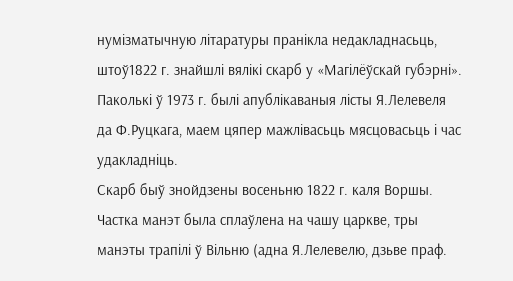нумізматычную літаратуры пранікла недакладнасьць, штоў1822 г. знайшлі вялікі скарб у «Магілёўскай губэрні». Паколькі ў 1973 г. былі апублікаваныя лісты Я.Лелевеля да Ф.Руцкага, маем цяпер мажлівасьць мясцовасьць і час удакладніць.
Скарб быў знойдзены восеньню 1822 г. каля Воршы. Частка манэт была сплаўлена на чашу царкве, тры манэты трапілі ў Вільню (адна Я.Лелевелю, дзьве праф.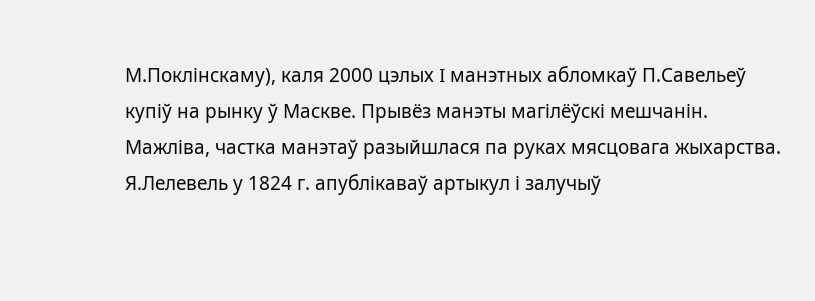М.Поклінскаму), каля 2000 цэлых I манэтных абломкаў П.Савельеў купіў на рынку ў Маскве. Прывёз манэты магілёўскі мешчанін. Мажліва, частка манэтаў разыйшлася па руках мясцовага жыхарства.
Я.Лелевель у 1824 г. апублікаваў артыкул і залучыў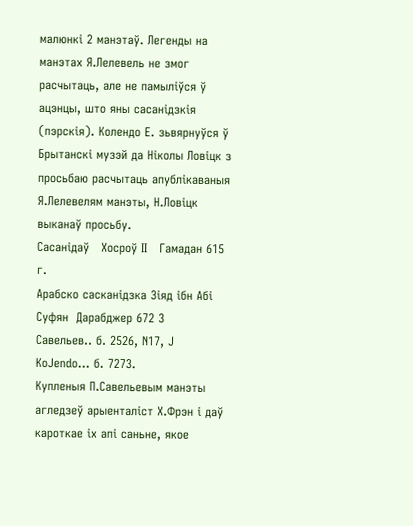малюнкі 2 манэтаў. Легенды на манэтах Я.Лелевель не змог расчытаць, але не памыліўся ў ацэнцы, што яны сасанідзкія (пэрскія). Колендо Е. зьвярнуўся ў Брытанскі музэй да Ніколы Ловіцк з просьбаю расчытаць апублікаваныя Я.Лелевелям манэты, Н.Ловіцк выканаў просьбу.
Сасанідаў   Хосроў II   Гамадан 615 г.
Арабско сасканідзка Зіяд ібн Абі Суфян  Дарабджер 672 3
Савельев.. б. 2526, N17, J KoJendo... б. 7273.
Купленыя П.Савельевым манэты агледзеў арыенталіст Х.Фрэн і даў кароткае іх апі саньне, якое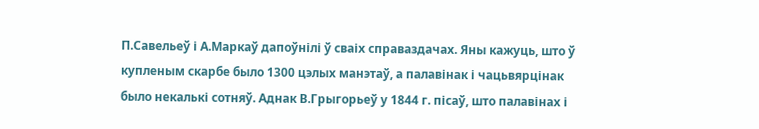П.Савельеў і А.Маркаў дапоўнілі ў сваіх справаздачах. Яны кажуць, што ў купленым скарбе было 1300 цэлых манэтаў, а палавінак і чацьвярцінак было некалькі сотняў. Аднак В.Грыгорьеў у 1844 г. пісаў, што палавінах і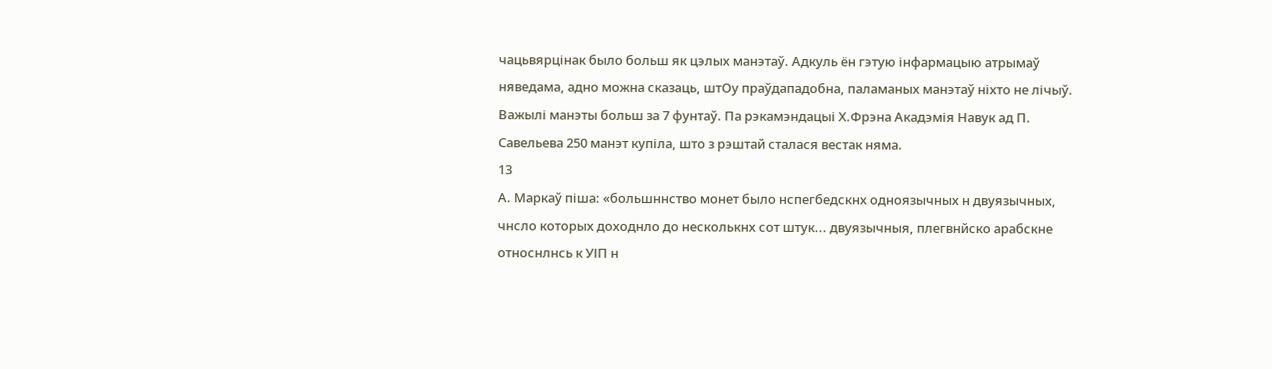чацьвярцінак было больш як цэлых манэтаў. Адкуль ён гэтую інфармацыю атрымаў няведама, адно можна сказаць, штОу праўдападобна, паламаных манэтаў ніхто не лічыў. Важылі манэты больш за 7 фунтаў. Па рэкамэндацыі Х.Фрэна Акадэмія Навук ад П. Савельева 250 манэт купіла, што з рэштай сталася вестак няма.
13
А. Маркаў піша: «большннство монет было нспегбедскнх одноязычных н двуязычных, чнсло которых доходнло до несколькнх сот штук... двуязычныя, плегвнйско арабскне относнлнсь к УІП н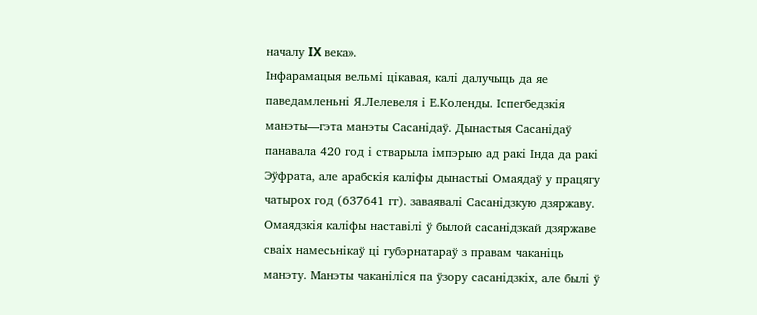началу IX века».
Інфарамацыя вельмі цікавая, калі далучыць да яе паведамленьні Я.Лелевеля і Е.Коленды. Іспегбедзкія манэты—гэта манэты Сасанідаў. Дынастыя Сасанідаў панавала 420 год і стварыла імпэрыю ад ракі Інда да ракі Эўфрата, але арабскія каліфы дынастыі Омаядаў у працягу чатырох год (637641 гг). заваявалі Сасанідзкую дзяржаву. Омаядзкія каліфы наставілі ў былой сасанідзкай дзяржаве сваіх намесьнікаў ці губэрнатараў з правам чаканіць манэту. Манэты чаканіліся па ўзору сасанідзкіх, але былі ў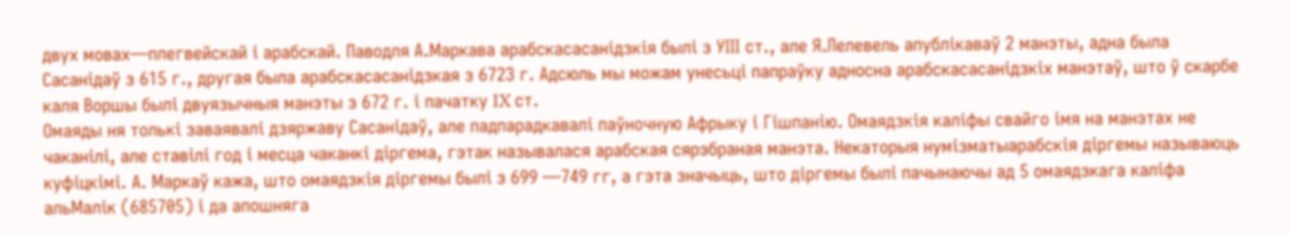двух мовах—плегвейскай і арабскай. Паводля А.Маркава арабскасасанідзкія былі з УІІІ ст., але Я.Лелевель апублікаваў 2 манэты, адна была Сасанідаў з 615 г., другая была арабскасасанідзкая з 6723 г. Адсюль мы можам унесьці папраўку адносна арабскасасанідзкіх манэтаў, што ў скарбе каля Воршы былі двуязычныя манэты з 672 г. і пачатку IX ст.
Омаяды ня толькі заваявалі дзяржаву Сасанідаў, але падпарадкавалі паўночную Афрыку і Гішпанію. Омаядзкія каліфы свайго імя на манэтах не чаканілі, але ставілі год і месца чаканкі діргема, гэтак называлася арабская сярэбраная манэта. Некаторыя нумізматыарабскія діргемы называюць куфіцкімі. А. Маркаў кажа, што омаядзкія діргемы былі з 699 —749 гг, а гэта значыць, што діргемы былі пачынаючы ад 5 омаядзкага каліфа альМалік (685705) і да апошняга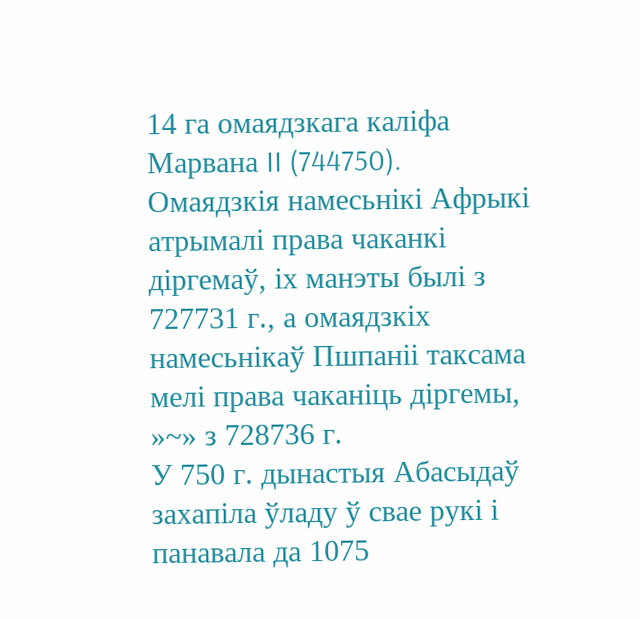14 га омаядзкага каліфа Марвана II (744750). Омаядзкія намесьнікі Афрыкі атрымалі права чаканкі діргемаў, іх манэты былі з 727731 г., а омаядзкіх намесьнікаў Пшпаніі таксама мелі права чаканіць діргемы, »~» з 728736 г.
У 750 г. дынастыя Абасыдаў захапіла ўладу ў свае рукі і панавала да 1075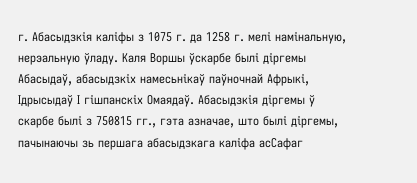г. Абасыдзкія каліфы з 1075 г. да 1258 г. мелі намінальную, нерэальную ўладу. Каля Воршы ўскарбе былі діргемы Абасыдаў, абасыдзкіх намесьнікаў паўночнай Афрыкі, Ідрысыдаў I гішпанскіх Омаядаў. Абасыдзкія діргемы ў скарбе былі з 750815 гг., гэта азначае, што былі діргемы, пачынаючы зь першага абасыдзкага каліфа асСафаг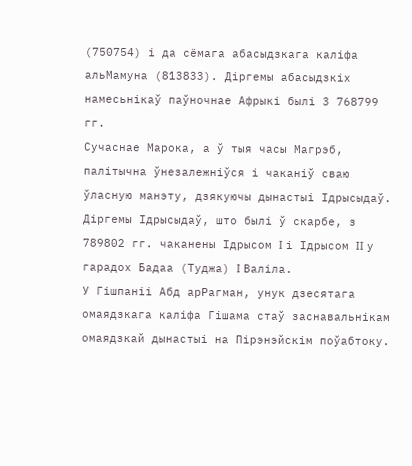(750754) і да сёмага абасыдзкага каліфа альМамуна (813833). Діргемы абасыдзкіх намесьнікаў паўночнае Афрыкі былі 3 768799 гг.
Сучаснае Марока, а ў тыя часы Магрэб, палітычна ўнезалежніўся і чаканіў сваю ўласную манэту, дзякуючы дынастыі Ідрысыдаў. Діргемы Ідрысыдаў, што былі ў скарбе, з 789802 гг. чаканены Ідрысом I і Ідрысом II у гарадох Бадаа (Туджа) I Валіла.
У Гішпаніі Абд арРагман, унук дзесятага омаядзкага каліфа Гішама стаў заснавальнікам омаядзкай дынастыі на Пірэнэйскім поўабтоку.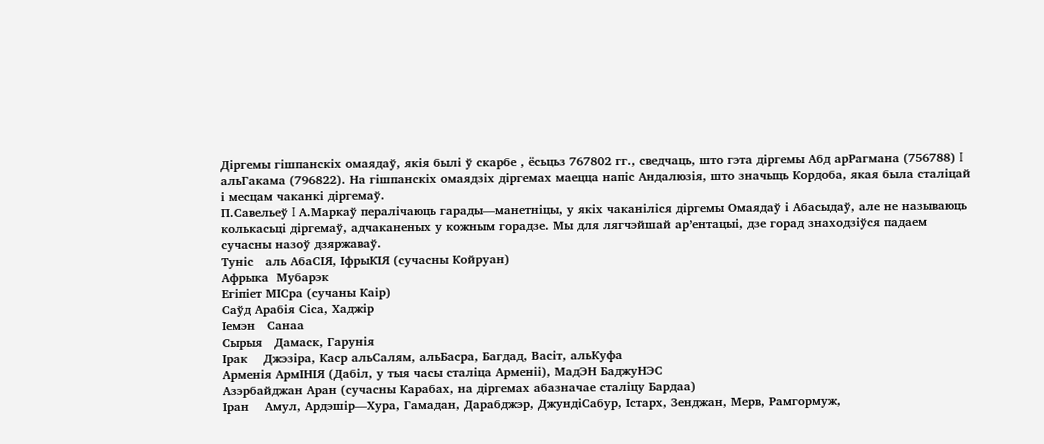Діргемы гішпанскіх омаядаў, якія былі ў скарбе , ёсьцьз 767802 гг., сведчаць, што гэта діргемы Абд арРагмана (756788) I альГакама (796822). На гішпанскіх омаядзіх діргемах маецца напіс Андалюзія, што значыць Кордоба, якая была сталіцай і месцам чаканкі діргемаў.
П.Савельеў I А.Маркаў пералічаюць гарады—манетніцы, у якіх чаканіліся діргемы Омаядаў і Абасыдаў, але не называюць колькасьці діргемаў, адчаканеных у кожным горадзе. Мы для лягчэйшай ар’ентацыі, дзе горад знаходзіўся падаем сучасны назоў дзяржаваў.
Туніс   аль АбаСІЯ, ІфрыКІЯ (сучасны Койруан)
Афрыка  Мубарэк
Егіпіет МІСра (сучаны Каір)
Саўд Арабія Сіса, Хаджір
Іемэн   Санаа
Сырыя   Дамаск, Гарунія
Ірак    Джэзіра, Каср альСалям, альБасра, Багдад, Васіт, альКуфа
Арменія АрмІНІЯ (Дабіл, у тыя часы сталіца Арменіі), МадЭН БаджуНЭС
Азэрбайджан Аран (сучасны Карабах, на діргемах абазначае сталіцу Бардаа)
Іран    Амул, Ардэшір—Хура, Гамадан, Дарабджэр, ДжундіСабур, Істарх, Зенджан, Мерв, Рамгормуж,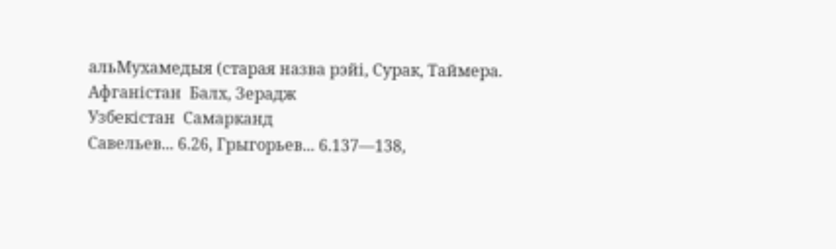альМухамедыя (старая назва рэйі, Сурак, Таймера.
Афганістан  Балх, Зерадж
Узбекістан  Самарканд
Савельев... 6.26, Грыгорьев... 6.137—138,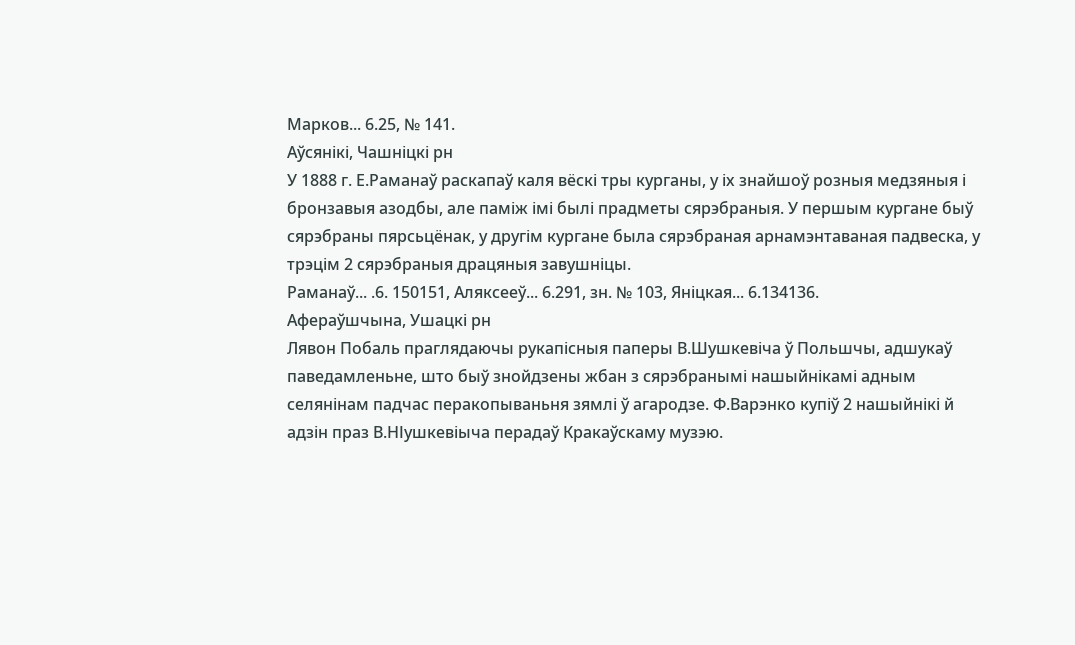Марков... 6.25, № 141.
Аўсянікі, Чашніцкі рн
У 1888 г. Е.Раманаў раскапаў каля вёскі тры курганы, у іх знайшоў розныя медзяныя і бронзавыя азодбы, але паміж імі былі прадметы сярэбраныя. У першым кургане быў сярэбраны пярсьцёнак, у другім кургане была сярэбраная арнамэнтаваная падвеска, у трэцім 2 сярэбраныя драцяныя завушніцы.
Раманаў... .6. 150151, Аляксееў... 6.291, зн. № 103, Яніцкая... 6.134136.
Афераўшчына, Ушацкі рн
Лявон Побаль праглядаючы рукапісныя паперы В.Шушкевіча ў Польшчы, адшукаў паведамленьне, што быў знойдзены жбан з сярэбранымі нашыйнікамі адным селянінам падчас перакопываньня зямлі ў агародзе. Ф.Варэнко купіў 2 нашыйнікі й адзін праз В.НІушкевіыча перадаў Кракаўскаму музэю.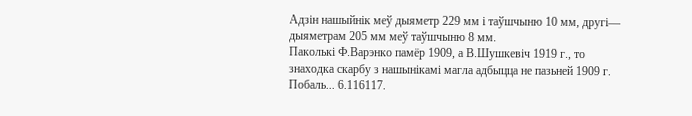Адзін нашыйнік меў дыяметр 229 мм і таўшчыню 10 мм, другі— дыяметрам 205 мм меў таўшчыню 8 мм.
Паколькі Ф.Варэнко памёр 1909, а В.Шушкевіч 1919 г., то знаходка скарбу з нашынікамі магла адбыцца не пазьней 1909 г.
Побаль... 6.116117.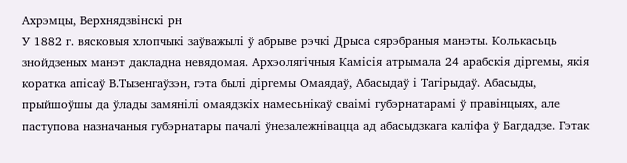Ахрэмцы, Верхнядзвінскі рн
У 1882 г. вясковыя хлопчыкі заўважылі ў абрыве рэчкі Дрыса сярэбраныя манэты. Колькасьць знойдзеных манэт дакладна невядомая. Архэолягічныя Камісія атрымала 24 арабскія діргемы, якія коратка апісаў В.Тызенгаўзэн, гэта былі діргемы Омаядаў, Абасыдаў і Тагірыдаў. Абасыды, прыйшоўшы да ўлады замянілі омаядзкіх намесьнікаў сваімі губэрнатарамі ў правінцыях, але паступова назначаныя губэрнатары пачалі ўнезалежнівацца ад абасыдзкага каліфа ў Багдадзе. Гэтак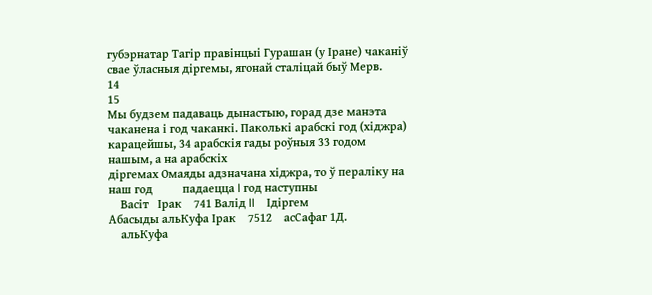губэрнатар Тагір правінцыі Гурашан (у Іране) чаканіў свае ўласныя діргемы, ягонай сталіцай быў Мерв.
14
15
Мы будзем падаваць дынастыю, горад дзе манэта чаканена і год чаканкі. Паколькі арабскі год (хіджра) карацейшы, 34 арабскія гады роўныя 33 годом нашым, а на арабскіх
діргемах Омаяды адзначана хіджра, то ў пераліку на наш год          падаецца I год наступны
    Васіт   Ірак    741 Валід II    Ідіргем
Абасыды альКуфа Ірак    7512    асСафаг 1Д.
    альКуфа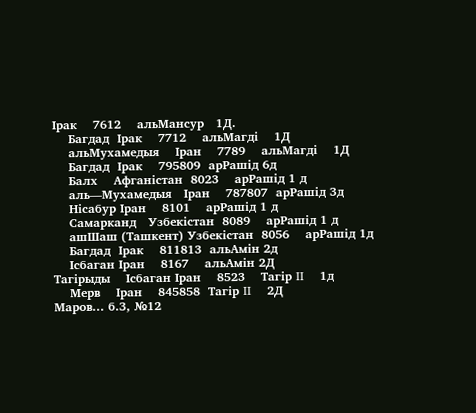Ірак    7612    альМансур   1Д.
    Багдад  Ірак    7712    альМагді    1Д
    альМухамедыя    Іран    7789    альМагді    1Д
    Багдад  Ірак    795809  арРашід 6д
    Балх    Афганістан  8023    арРашід 1 д
    аль—Мухамедыя   Іран    787807  арРашід Зд
    Нісабур Іран    8101    арРашід 1 д
    Самарканд   Узбекістан  8089    арРашід 1 д
    ашШаш (Ташкент) Узбекістан  8056    арРашід 1д
    Багдад  Ірак    811813  альАмін 2д
    Ісбаган Іран    8167    альАмін 2Д
Тагірыды    Ісбаган Іран    8523    Тагір II    1д
    Мерв    Іран    845858  Тагір II    2Д
Маров... б.З, №12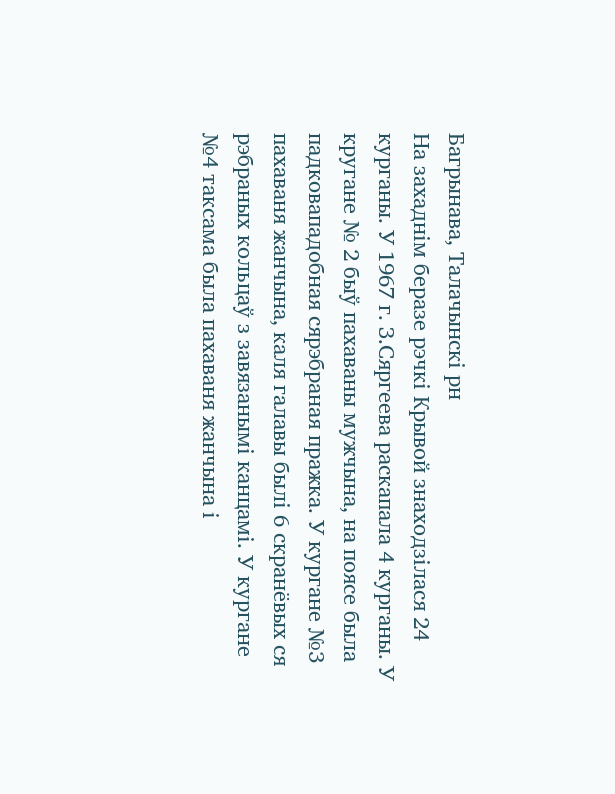Багрынава, Талачынскі рн
На захаднім беразе рэчкі Крывой знаходзілася 24 курганы. У 1967 г. З.Сяргеева раскапала 4 курганы. У кругане № 2 быў пахаваны мужчына, на поясе была падковападобная сярэбраная пражка. У кургане №3 пахаваня жанчына, каля галавы былі 6 скранёвых ся рэбраных кольцаў з завязанымі канцамі. У кургане №4 таксама была пахаваня жанчына і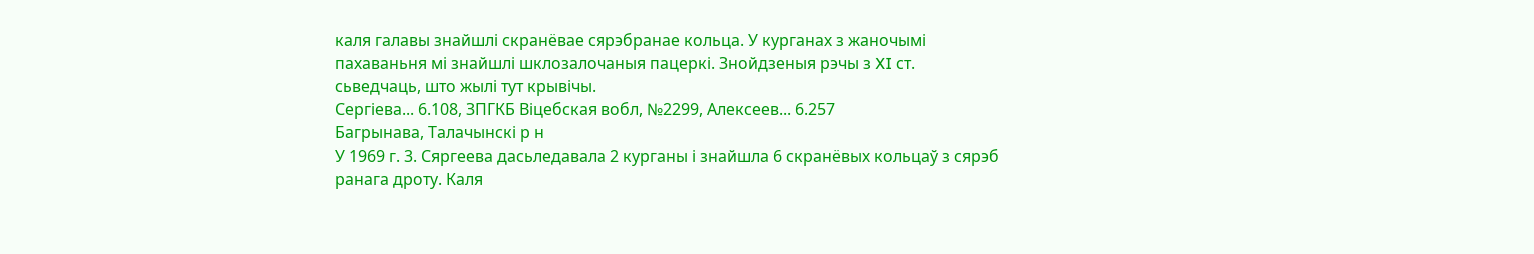каля галавы знайшлі скранёвае сярэбранае кольца. У курганах з жаночымі пахаваньня мі знайшлі шклозалочаныя пацеркі. Знойдзеныя рэчы з XI ст. сьведчаць, што жылі тут крывічы.
Сергіева... 6.108, ЗПГКБ Віцебская вобл, №2299, Алексеев... 6.257
Багрынава, Талачынскі р н
У 1969 г. 3. Сяргеева дасьледавала 2 курганы і знайшла 6 скранёвых кольцаў з сярэб ранага дроту. Каля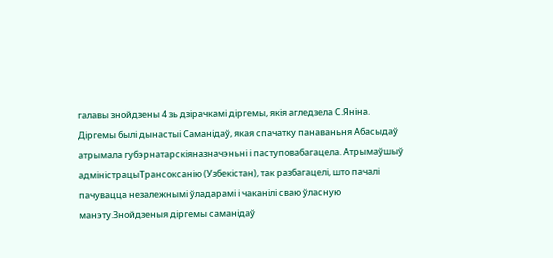галавы знойдзены 4 зь дзірачкамі діргемы, якія агледзела С.Яніна.
Діргемы былі дынастыі Саманідаў, якая спачатку панаваньня Абасыдаў атрымала губэрнатарскіяназначэньні і паступовабагацела. Атрымаўшыў адміністрацыТрансоксанію (Узбекістан), так разбагацелі, што пачалі пачувацца незалежнымі ўладарамі і чаканілі сваю ўласную манэту.Знойдзеныя діргемы саманідаў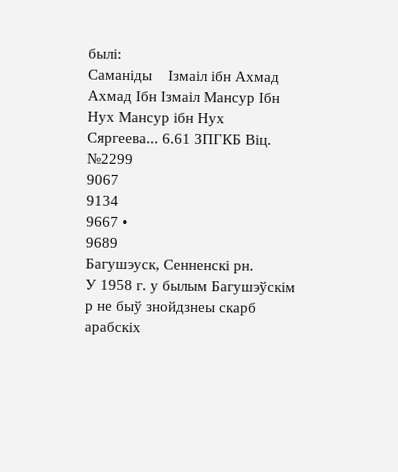былі:
Саманіды    Ізмаіл ібн Ахмад
Ахмад Ібн Ізмаіл Мансур Ібн Нух Мансур ібн Нух
Сяргеева... 6.61 ЗПГКБ Віц. №2299
9067
9134
9667 •
9689
Багушэуск, Сенненскі рн.
У 1958 г. у былым Багушэўскім р не быў знойдзнеы скарб арабскіх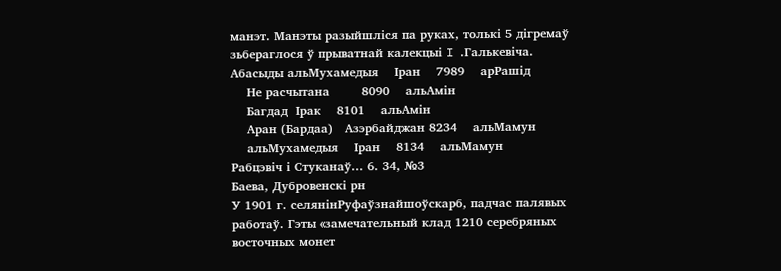манэт. Манэты разыйшліся па руках, толькі 5 дігремаў зьбераглося ў прыватнай калекцыі I .Галькевіча.
Абасыды альМухамедыя    Іран    7989    арРашід
    Не расчытана        8090    альАмін
    Багдад  Ірак    8101    альАмін
    Аран (Бардаа)   Азэрбайджан 8234    альМамун
    альМухамедыя    Іран    8134    альМамун
Рабцэвіч і Стуканаў... 6. 34, №3
Баева, Дубровенскі рн
У 1901 г. селянінРуфаўзнайшоўскарб, падчас палявых работаў. Гэты «замечательный клад 1210 серебряных восточных монет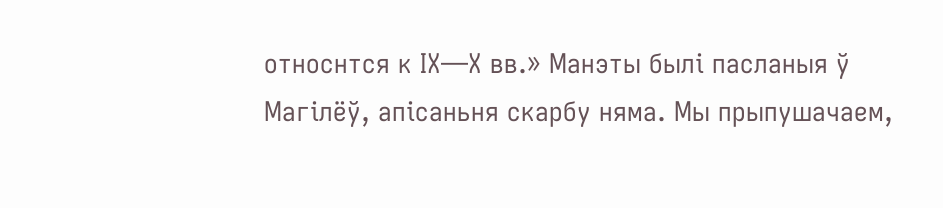относнтся к IX—X вв.» Манэты былі пасланыя ў Магілёў, апісаньня скарбу няма. Мы прыпушачаем,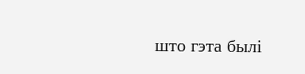што гэта былі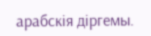арабскія діргемы.